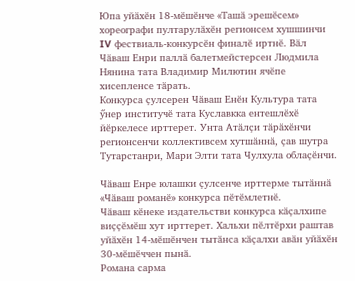Юпа уйӑхӗн 18-мӗшӗнче «Ташӑ эрешӗсем» хореографи пултарулӑхӗн регионсем хушшинчи IV фествиаль-конкурсӗн финалӗ иртнӗ. Вӑл Чӑваш Енри паллӑ балетмейстерсен Людмила Нянина тата Владимир Милютин ячӗпе хисепленсе тӑрать.
Конкурса ҫулсерен Чӑваш Енӗн Культура тата ӳнер институчӗ тата Куславкка ентешлӗхӗ йӗркелесе ирттерет. Унта Атӑлҫи тӑрӑхӗнчи регионсенчи коллективсем хутшӑннӑ, ҫав шутра Тутарстанри, Мари Элти тата Чулхула облаҫӗнчи.

Чӑваш Енре юлашки ҫулсенче ирттерме тытӑннӑ «Чӑваш романӗ» конкурса пӗтӗмлетнӗ.
Чӑваш кӗнеке издательстви конкурса кӑҫалхипе виҫҫӗмӗш хут ирттерет. Хальхи пӗлтӗрхи раштав уйӑхӗн 14-мӗшӗнчен тытӑнса кӑҫалхи авӑн уйӑхӗн 30-мӗшӗччен пынӑ.
Романа сарма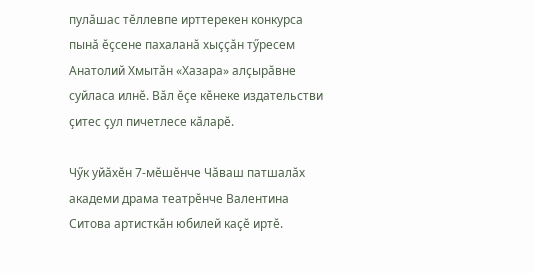пулӑшас тӗллевпе ирттерекен конкурса пынӑ ӗҫсене пахаланӑ хыҫҫӑн тӳресем Анатолий Хмытӑн «Хазара» алҫырӑвне суйласа илнӗ. Вӑл ӗҫе кӗнеке издательстви ҫитес ҫул пичетлесе кӑларӗ.

Чӳк уйӑхӗн 7-мӗшӗнче Чӑваш патшалӑх академи драма театрӗнче Валентина Ситова артисткӑн юбилей каҫӗ иртӗ.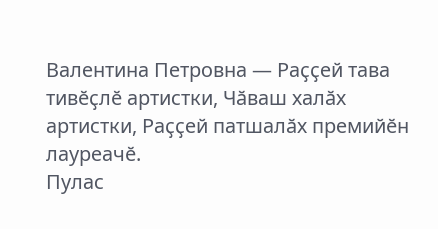Валентина Петровна — Раҫҫей тава тивӗҫлӗ артистки, Чӑваш халӑх артистки, Раҫҫей патшалӑх премийӗн лауреачӗ.
Пулас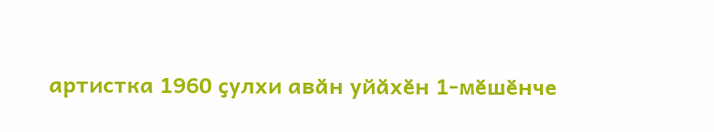артистка 1960 ҫулхи авӑн уйӑхӗн 1-мӗшӗнче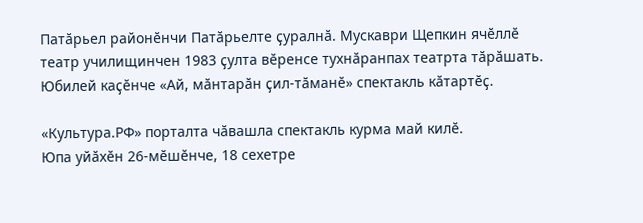Патӑрьел районӗнчи Патӑрьелте ҫуралнӑ. Мускаври Щепкин ячӗллӗ театр училищинчен 1983 ҫулта вӗренсе тухнӑранпах театрта тӑрӑшать.
Юбилей каҫӗнче «Ай, мӑнтарӑн ҫил-тӑманӗ» спектакль кӑтартӗҫ.

«Культура.РФ» порталта чӑвашла спектакль курма май килӗ.
Юпа уйӑхӗн 26-мӗшӗнче, 18 сехетре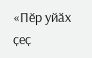«Пӗр уйӑх ҫеҫ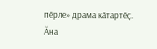пӗрле» драма кӑтартӗҫ. Ӑна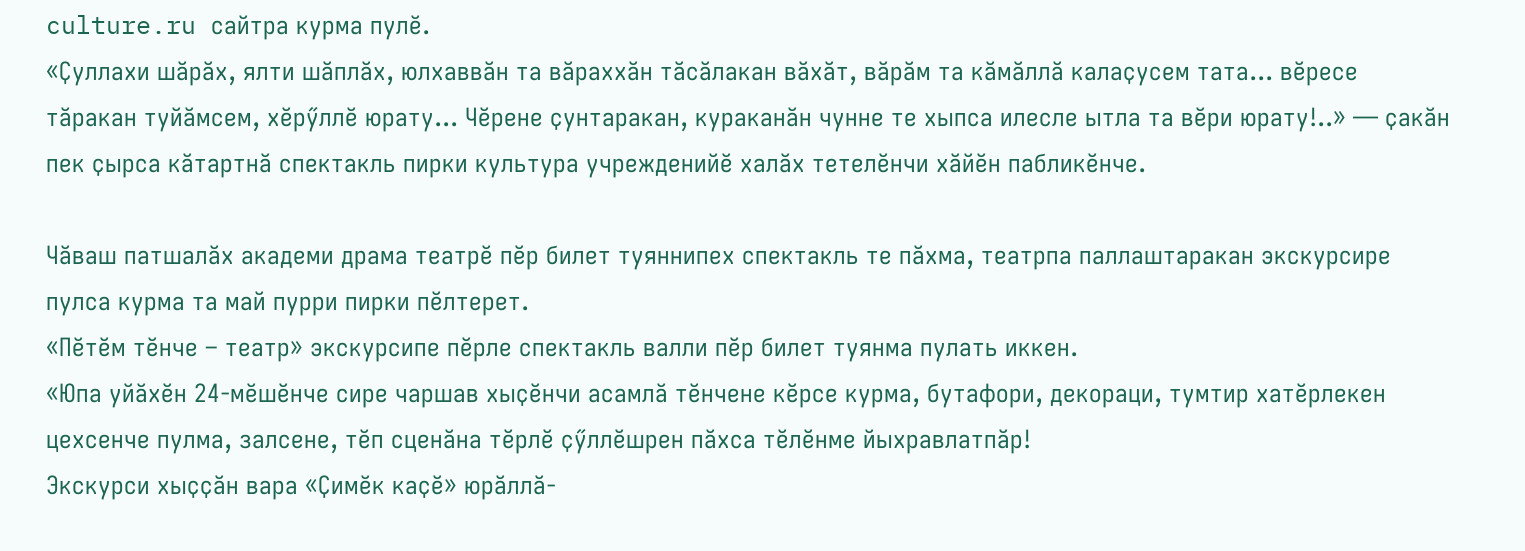culture.ru сайтра курма пулӗ.
«Ҫуллахи шӑрӑх, ялти шӑплӑх, юлхаввӑн та вӑраххӑн тӑсӑлакан вӑхӑт, вӑрӑм та кӑмӑллӑ калаҫусем тата... вӗресе тӑракан туйӑмсем, хӗрӳллӗ юрату... Чӗрене ҫунтаракан, кураканӑн чунне те хыпса илесле ытла та вӗри юрату!..» — ҫакӑн пек ҫырса кӑтартнӑ спектакль пирки культура учрежденийӗ халӑх тетелӗнчи хӑйӗн пабликӗнче.

Чӑваш патшалӑх академи драма театрӗ пӗр билет туяннипех спектакль те пӑхма, театрпа паллаштаракан экскурсире пулса курма та май пурри пирки пӗлтерет.
«Пӗтӗм тӗнче – театр» экскурсипе пӗрле спектакль валли пӗр билет туянма пулать иккен.
«Юпа уйӑхӗн 24-мӗшӗнче сире чаршав хыҫӗнчи асамлӑ тӗнчене кӗрсе курма, бутафори, декораци, тумтир хатӗрлекен цехсенче пулма, залсене, тӗп сценӑна тӗрлӗ ҫӳллӗшрен пӑхса тӗлӗнме йыхравлатпӑр!
Экскурси хыҫҫӑн вара «Ҫимӗк каҫӗ» юрӑллӑ-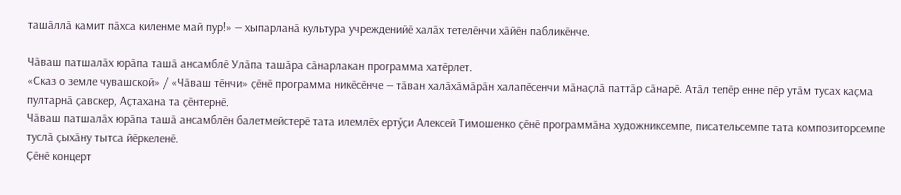ташӑллӑ камит пӑхса киленме май пур!» — хыпарланӑ культура учрежденийӗ халӑх тетелӗнчи хӑйӗн пабликӗнче.

Чӑваш патшалӑх юрӑпа ташӑ ансамблӗ Улӑпа ташӑра сӑнарлакан программа хатӗрлет.
«Сказ о земле чувашской» / «Чӑваш тӗнчи» ҫӗнӗ программа никӗсӗнче — тӑван халӑхӑмӑрӑн халапӗсенчи мӑнаҫлӑ паттӑр сӑнарӗ. Атӑл тепӗр енне пӗр утӑм тусах каҫма пултарнӑ ҫавскер, Аҫтахана та ҫӗнтернӗ.
Чӑваш патшалӑх юрӑпа ташӑ ансамблӗн балетмейстерӗ тата илемлӗх ертӳҫи Алексей Тимошенко ҫӗнӗ программӑна художниксемпе, писательсемпе тата композиторсемпе туслӑ ҫыхӑну тытса йӗркеленӗ.
Ҫӗнӗ концерт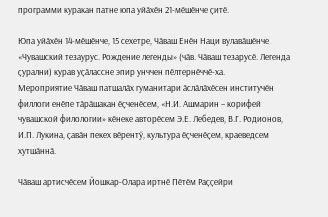программи куракан патне юпа уйӑхӗн 21-мӗшӗнче ҫитӗ.

Юпа уйӑхӗн 14-мӗшӗнче, 15 сехетре, Чӑваш Енӗн Наци вулавӑшӗнче «Чувашский тезаурус. Рождение легенды» (чӑв. Чӑваш тезарусӗ. Легенда ҫурални) курав уҫӑлассне эпир унччен пӗлтернӗччӗ-ха.
Мероприятие Чӑваш патшалӑх гуманитари ӑслӑлӑхӗсен институчӗн филлоги енӗпе тӑрӑшакан ӗҫченӗсем, «Н.И. Ашмарин – корифей чувашской филологии» кӗнеке авторӗсем Э.Е. Лебедев, В.Г. Родионов, И.П. Лукина, ҫавӑн пекех вӗрентӳ, культура ӗҫченӗҫем, краеведсем хутшӑннӑ.

Чӑваш артисчӗсем Йошкар-Олара иртнӗ Пӗтӗм Раҫҫейри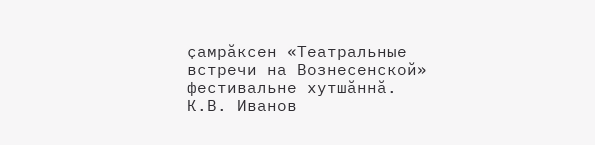ҫамрӑксен «Театральные встречи на Вознесенской» фестивальне хутшӑннӑ.
К.В. Иванов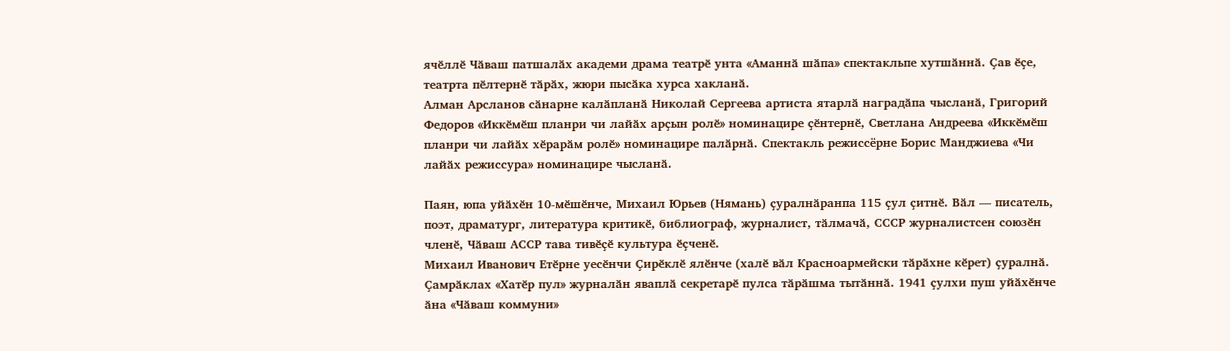ячӗллӗ Чӑваш патшалӑх академи драма театрӗ унта «Аманнӑ шӑпа» спектакльпе хутшӑннӑ. Ҫав ӗҫе, театрта пӗлтернӗ тӑрӑх, жюри пысӑка хурса хакланӑ.
Алман Арсланов сӑнарне калӑпланӑ Николай Сергеева артиста ятарлӑ наградӑпа чысланӑ, Григорий Федоров «Иккӗмӗш планри чи лайӑх арҫын ролӗ» номинацире ҫӗнтернӗ, Светлана Андреева «Иккӗмӗш планри чи лайӑх хӗрарӑм ролӗ» номинацире палӑрнӑ. Спектакль режиссёрне Борис Манджиева «Чи лайӑх режиссура» номинацире чысланӑ.

Паян, юпа уйӑхӗн 10-мӗшӗнче, Михаил Юрьев (Нямань) ҫуралнӑранпа 115 ҫул ҫитнӗ. Вӑл — писатель, поэт, драматург, литература критикӗ, библиограф, журналист, тӑлмачӑ, СССР журналистсен союзӗн членӗ, Чӑваш АССР тава тивӗҫӗ культура ӗҫченӗ.
Михаил Иванович Етӗрне уесӗнчи Ҫирӗклӗ ялӗнче (халӗ вӑл Красноармейски тӑрӑхне кӗрет) ҫуралнӑ.
Ҫамрӑклах «Хатӗр пул» журналӑн яваплӑ секретарӗ пулса тӑрӑшма тытӑннӑ. 1941 ҫулхи пуш уйӑхӗнче ӑна «Чӑваш коммуни»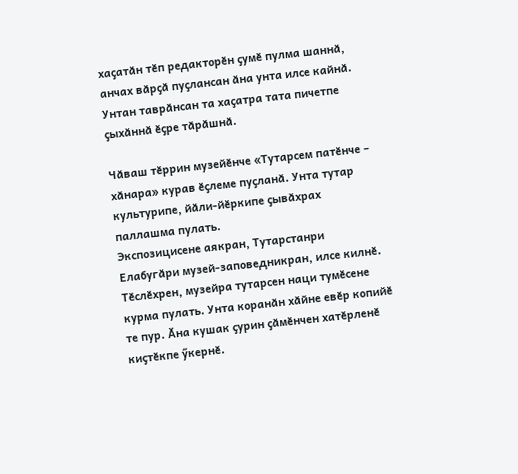хаҫатӑн тӗп редакторӗн ҫумӗ пулма шаннӑ, анчах вӑрҫӑ пуҫлансан ӑна унта илсе кайнӑ. Унтан таврӑнсан та хаҫатра тата пичетпе ҫыхӑннӑ ӗҫре тӑрӑшнӑ.

Чӑваш тӗррин музейӗнче «Тутарсем патӗнче – хӑнара» курав ӗҫлеме пуҫланӑ. Унта тутар культурипе, йӑли-йӗркипе ҫывӑхрах паллашма пулать.
Экспозицисене аякран, Тутарстанри Елабугӑри музей-заповедникран, илсе килнӗ. Тӗслӗхрен, музейра тутарсен наци тумӗсене курма пулать. Унта коранӑн хӑйне евӗр копийӗ те пур. Ӑна кушак ҫурин ҫӑмӗнчен хатӗрленӗ киҫтӗкпе ӳкернӗ.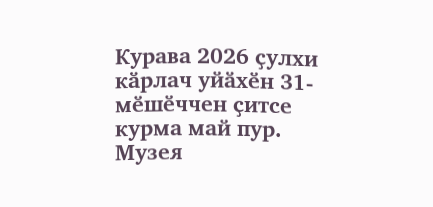Курава 2026 ҫулхи кӑрлач уйӑхӗн 31-мӗшӗччен ҫитсе курма май пур. Музея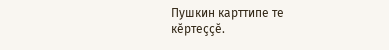Пушкин карттипе те кӗртеҫҫӗ.